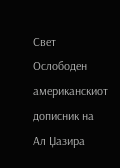Свет
Ослободен американскиот дописник на Ал Џазира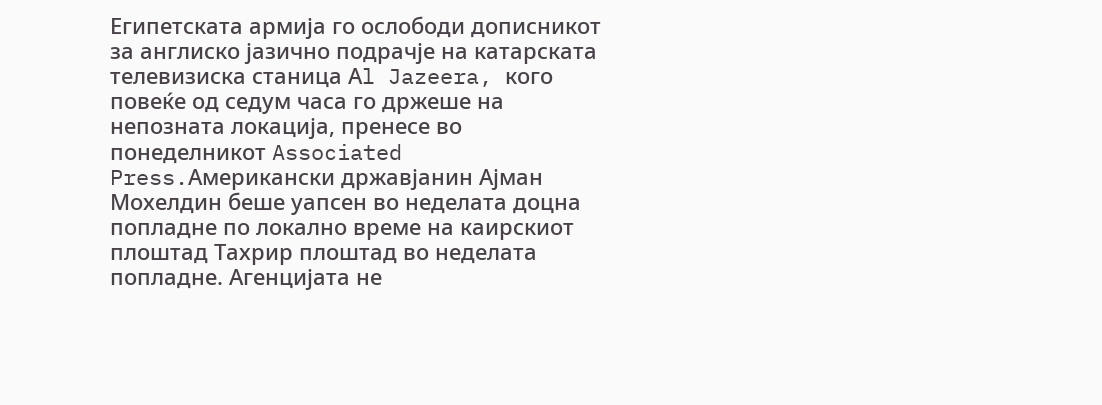Египетската армија го ослободи дописникот за англиско јазично подрачје на катарската телевизиска станица Аl Jazeera, кого повеќе од седум часа го држеше на непозната локација, пренесе во понеделникот Associated Press.Американски државјанин Ајман Мохелдин беше уапсен во неделата доцна попладне по локално време на каирскиот плоштад Тахрир плоштад во неделата попладне. Агенцијата не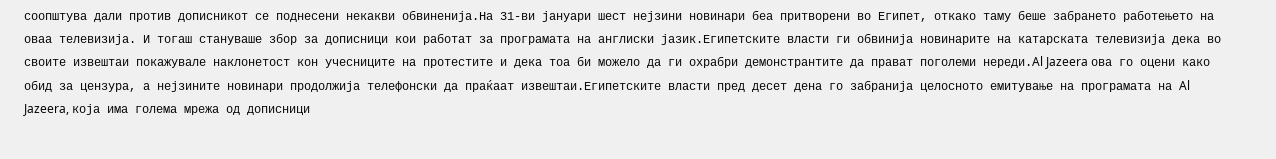соопштува дали против дописникот се поднесени некакви обвиненија.На 31-ви јануари шест нејзини новинари беа притворени во Египет, откако таму беше забрането работењето на оваа телевизија. И тогаш стануваше збор за дописници кои работат за програмата на англиски јазик.Египетските власти ги обвинија новинарите на катарската телевизија дека во своите извештаи покажувале наклонетост кон учесниците на протестите и дека тоа би можело да ги охрабри демонстрантите да прават поголеми нереди.Al Jazeera ова го оцени како обид за цензура, а нејзините новинари продолжија телефонски да праќаат извештаи.Египетските власти пред десет дена го забранија целосното емитување на програмата на Al Jazeera, која има голема мрежа од дописници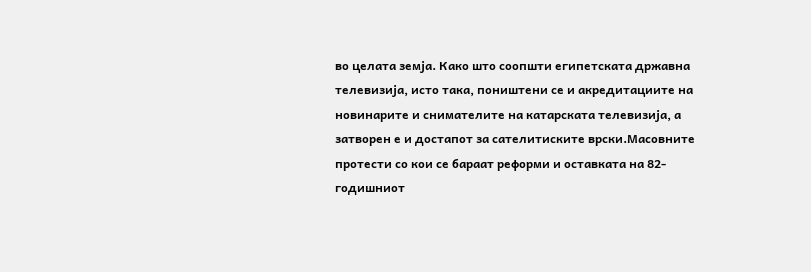во целата земја. Како што соопшти египетската државна телевизија, исто така, поништени се и акредитациите на новинарите и снимателите на катарската телевизија, а затворен е и достапот за сателитиските врски.Масовните протести со кои се бараат реформи и оставката на 82-годишниот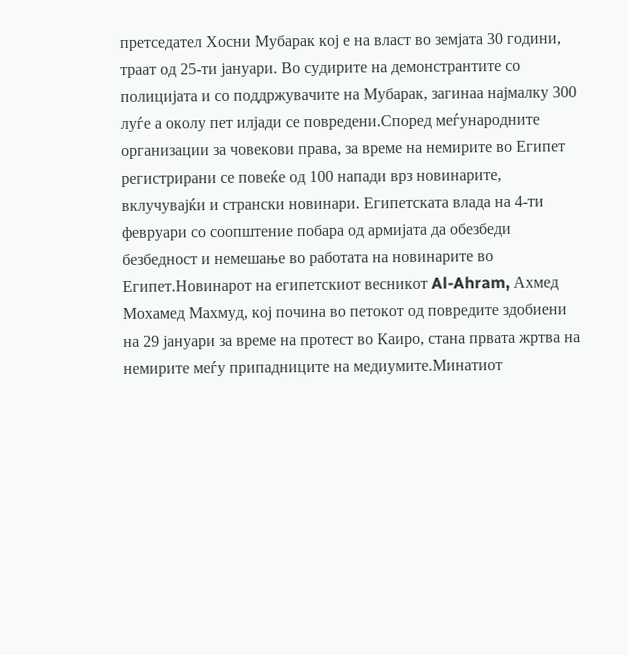претседател Хосни Мубарак кој е на власт во земјата 30 години, траат од 25-ти јануари. Во судирите на демонстрантите со полицијата и со поддржувачите на Мубарак, загинаа најмалку 300 луѓе а околу пет илјади се повредени.Според меѓународните организации за човекови права, за време на немирите во Египет регистрирани се повеќе од 100 напади врз новинарите, вклучувајќи и странски новинари. Египетската влада на 4-ти февруари со соопштение побара од армијата да обезбеди безбедност и немешање во работата на новинарите во Египет.Новинарот на египетскиот весникот Al-Ahram, Ахмед Мохамед Махмуд, кој почина во петокот од повредите здобиени на 29 јануари за време на протест во Каиро, стана првата жртва на немирите меѓу припадниците на медиумите.Минатиот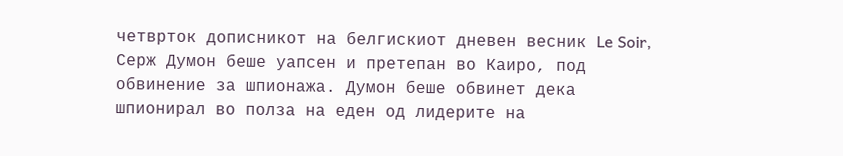четврток дописникот на белгискиот дневен весник Le Soir, Серж Думон беше уапсен и претепан во Каиро, под обвинение за шпионажа. Думон беше обвинет дека шпионирал во полза на еден од лидерите на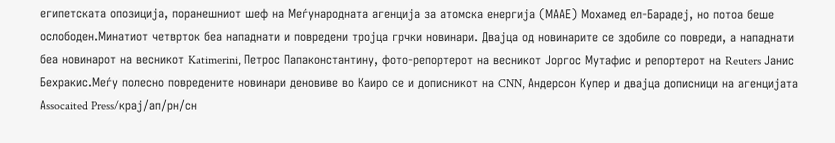египетската опозиција, поранешниот шеф на Меѓународната агенција за атомска енергија (МААЕ) Мохамед ел-Барадеј, но потоа беше ослободен.Минатиот четврток беа нападнати и повредени тројца грчки новинари. Двајца од новинарите се здобиле со повреди, а нападнати беа новинарот на весникот Katimerini, Петрос Папаконстантину, фото-репортерот на весникот Јоргос Мутафис и репортерот на Reuters Јанис Бехракис.Меѓу полесно повредените новинари деновиве во Каиро се и дописникот на CNN, Андерсон Купер и двајца дописници на агенцијата Аssocaited Press/крај/ап/рн/сн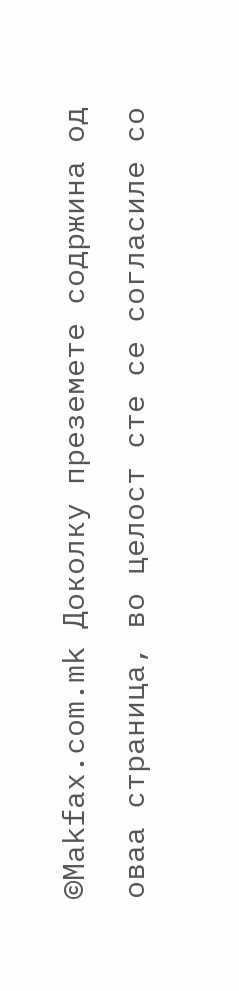©Makfax.com.mk Доколку преземете содржина од оваа страница, во целост сте се согласиле со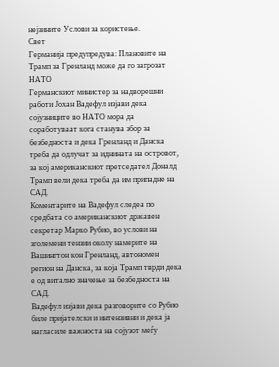нејзините Услови за користење.
Свет
Германија предупредува: Плановите на Трамп за Гренланд може да го загрозат НАТО
Германскиот министер за надворешни работи Јохан Вадефул изјави дека сојузниците во НАТО мора да соработуваат кога станува збор за безбедноста и дека Гренланд и Данска треба да одлучат за иднината на островот, за кој американскиот претседател Доналд Трамп вели дека треба да им припадне на САД.
Коментарите на Вадефул следеа по средбата со американскиот државен секретар Марко Рубио, во услови на зголемени тензии околу намерите на Вашингтон кон Гренланд, автономен регион на Данска, за која Трамп тврди дека е од витално значење за безбедноста на САД.
Вадефул изјави дека разговорите со Рубио биле пријателски и интензивни и дека ја нагласиле важноста на сојузот меѓу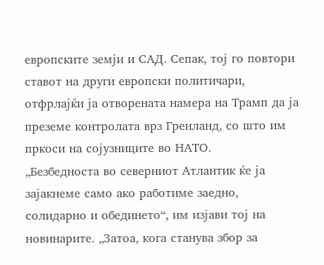европските земји и САД. Сепак, тој го повтори ставот на други европски политичари, отфрлајќи ја отворената намера на Трамп да ја преземе контролата врз Гренланд, со што им пркоси на сојузниците во НАТО.
„Безбедноста во северниот Атлантик ќе ја зајакнеме само ако работиме заедно, солидарно и обединето“, им изјави тој на новинарите. „Затоа, кога станува збор за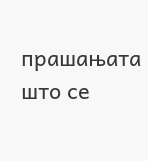прашањата што се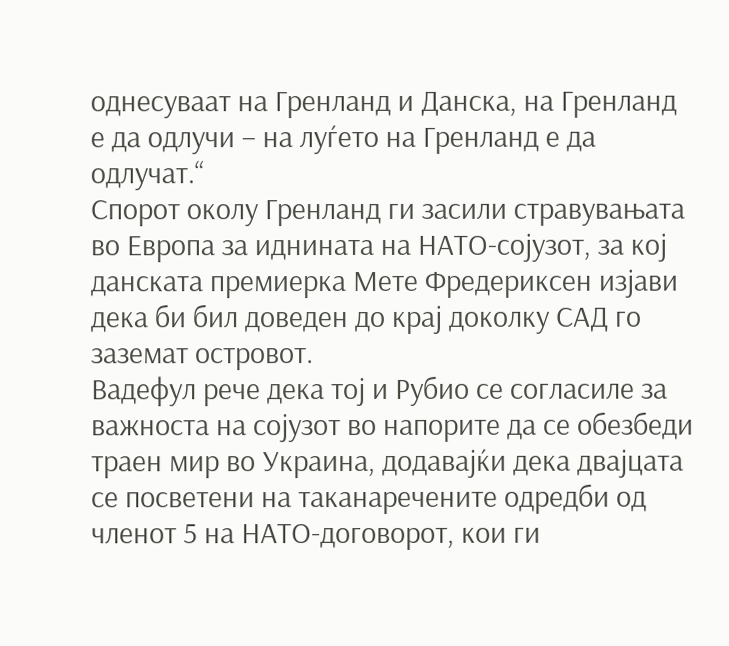однесуваат на Гренланд и Данска, на Гренланд е да одлучи – на луѓето на Гренланд е да одлучат.“
Спорот околу Гренланд ги засили стравувањата во Европа за иднината на НАТО-сојузот, за кој данската премиерка Мете Фредериксен изјави дека би бил доведен до крај доколку САД го заземат островот.
Вадефул рече дека тој и Рубио се согласиле за важноста на сојузот во напорите да се обезбеди траен мир во Украина, додавајќи дека двајцата се посветени на таканаречените одредби од членот 5 на НАТО-договорот, кои ги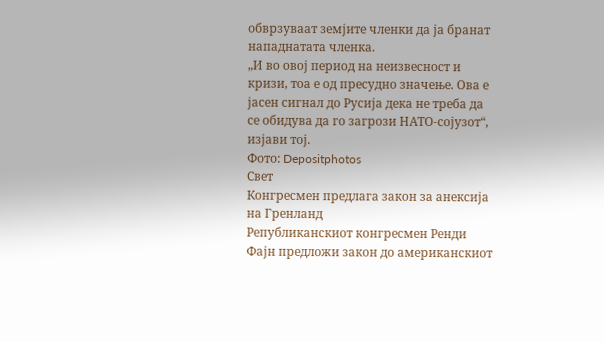обврзуваат земјите членки да ја бранат нападнатата членка.
„И во овој период на неизвесност и кризи, тоа е од пресудно значење. Ова е јасен сигнал до Русија дека не треба да се обидува да го загрози НАТО-сојузот“, изјави тој.
Фото: Depositphotos
Свет
Конгресмен предлага закон за анексија на Гренланд
Републиканскиот конгресмен Ренди Фајн предложи закон до американскиот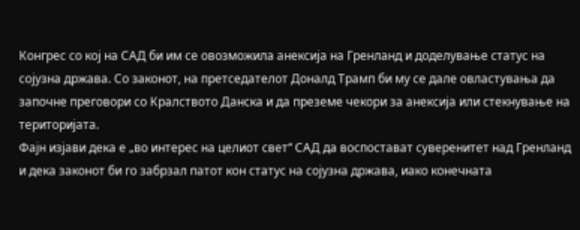Конгрес со кој на САД би им се овозможила анексија на Гренланд и доделување статус на сојузна држава. Со законот, на претседателот Доналд Трамп би му се дале овластувања да започне преговори со Кралството Данска и да преземе чекори за анексија или стекнување на територијата.
Фајн изјави дека е „во интерес на целиот свет“ САД да воспостават суверенитет над Гренланд и дека законот би го забрзал патот кон статус на сојузна држава, иако конечната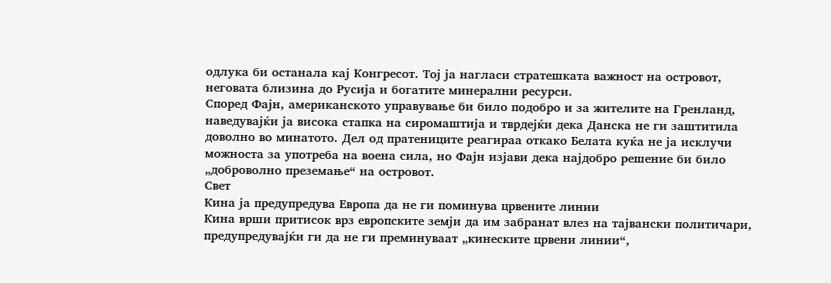одлука би останала кај Конгресот. Тој ја нагласи стратешката важност на островот, неговата близина до Русија и богатите минерални ресурси.
Според Фајн, американското управување би било подобро и за жителите на Гренланд, наведувајќи ја висока стапка на сиромаштија и тврдејќи дека Данска не ги заштитила доволно во минатото. Дел од пратениците реагираа откако Белата куќа не ја исклучи можноста за употреба на воена сила, но Фајн изјави дека најдобро решение би било „доброволно преземање“ на островот.
Свет
Кина ја предупредува Европа да не ги поминува црвените линии
Кина врши притисок врз европските земји да им забранат влез на тајвански политичари, предупредувајќи ги да не ги преминуваат „кинеските црвени линии“,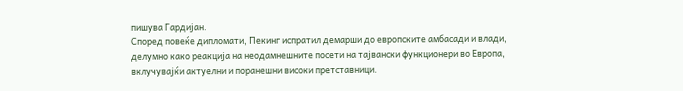пишува Гардијан.
Според повеќе дипломати, Пекинг испратил демарши до европските амбасади и влади, делумно како реакција на неодамнешните посети на тајвански функционери во Европа, вклучувајќи актуелни и поранешни високи претставници.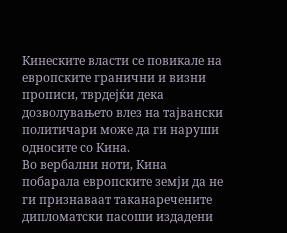Кинеските власти се повикале на европските гранични и визни прописи, тврдејќи дека дозволувањето влез на тајвански политичари може да ги наруши односите со Кина.
Во вербални ноти, Кина побарала европските земји да не ги признаваат таканаречените дипломатски пасоши издадени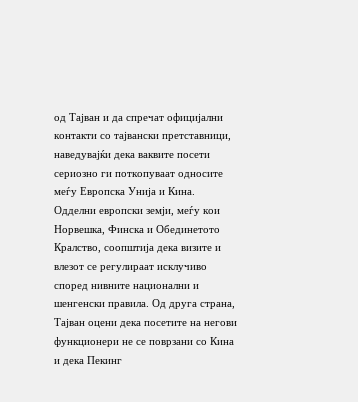од Тајван и да спречат официјални контакти со тајвански претставници, наведувајќи дека ваквите посети сериозно ги поткопуваат односите меѓу Европска Унија и Кина.
Одделни европски земји, меѓу кои Норвешка, Финска и Обединетото Кралство, соопштија дека визите и влезот се регулираат исклучиво според нивните национални и шенгенски правила. Од друга страна, Тајван оцени дека посетите на негови функционери не се поврзани со Кина и дека Пекинг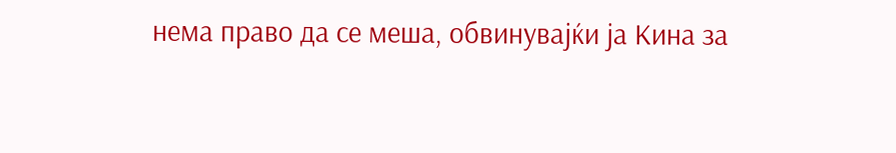нема право да се меша, обвинувајќи ја Кина за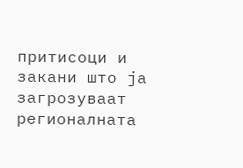притисоци и закани што ја загрозуваат регионалната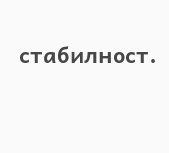стабилност.